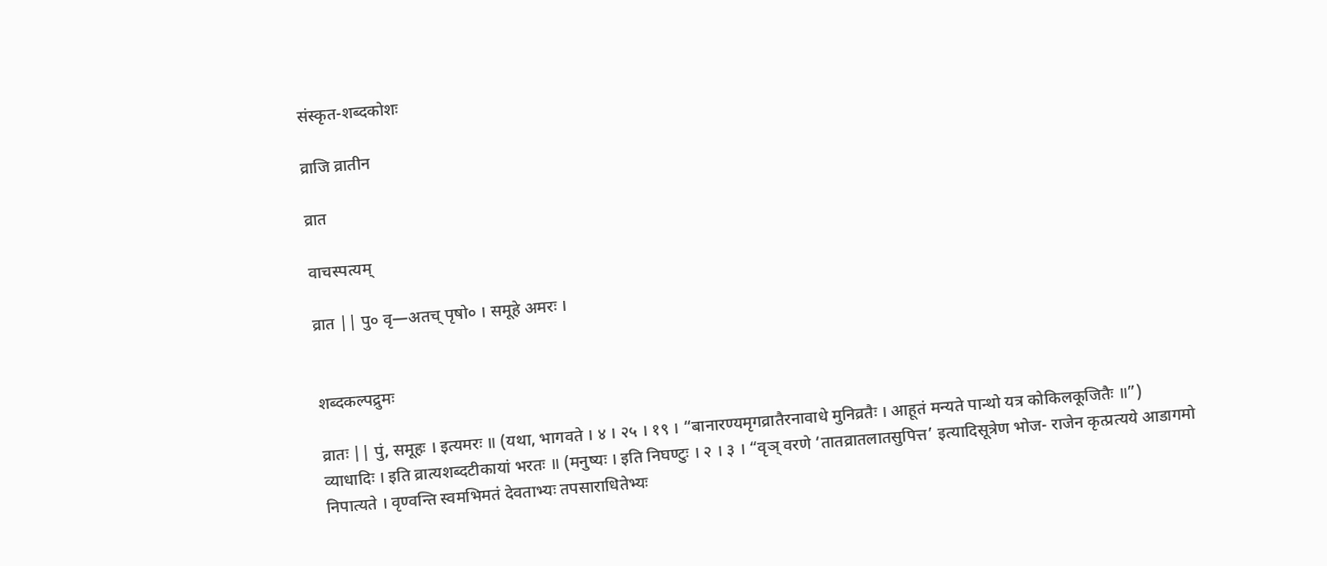संस्कृत-शब्दकोशः

व्राजि व्रातीन

व्रात

वाचस्पत्यम्

व्रात || पु० वृ—अतच् पृषो० । समूहे अमरः ।


शब्दकल्पद्रुमः

व्रातः || पुं, समूहः । इत्यमरः ॥ (यथा, भागवते । ४ । २५ । १९ । “बानारण्यमृगव्रातैरनावाधे मुनिव्रतैः । आहूतं मन्यते पान्थो यत्र कोकिलकूजितैः ॥”)
व्याधादिः । इति व्रात्यशब्दटीकायां भरतः ॥ (मनुष्यः । इति निघण्टुः । २ । ३ । “वृञ् वरणे ‘तातव्रातलातसुपित्त’ इत्यादिसूत्रेण भोज- राजेन कृत्प्रत्यये आडागमो निपात्यते । वृण्वन्ति स्वमभिमतं देवताभ्यः तपसाराधितेभ्यः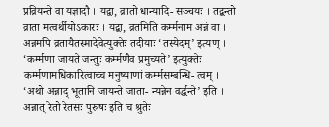प्रव्रियन्ते वा यज्ञादौ । यद्वा, व्रातो धान्यादि- सञ्चयः । तद्बन्तो व्राता मत्वर्थीयोऽकारः । यद्बा, व्रतमिति कर्म्मनाम अन्नं वा । अन्नमपि व्रतायैतस्मादेवेत्युक्तेः तदीयाः ‘तस्येदम्’ इत्यण् । ‘कर्म्मणा जायते जन्तुः कर्म्मणैव प्रमुच्यते’ इत्युक्तेः कर्म्मणामधिकारित्वाच्च मनुष्याणां कर्म्मसम्बन्धि- त्वम् । ‘अथो अन्नाद् भूतानि जायन्ते जाता- न्यन्नेन वर्द्धन्ते’ इति । अन्नात् रेतो रेतसः पुरुषः इति च श्रुतेः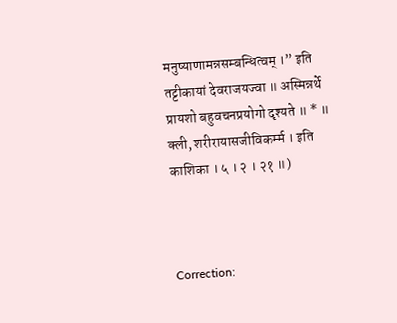मनुष्याणामन्नसम्बन्धित्वम् ।” इति तट्टीकायां देवराजयज्वा ॥ अस्मिन्नर्थे प्रायशो बहुवचनप्रयोगो दृश्यते ॥ * ॥
क्ली, शरीरायासजीविकर्म्म । इति काशिका । ५ । २ । २१ ॥)



Correction: